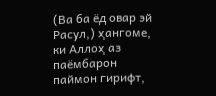(Ва ба ёд овар эй Расул,) ҳангоме, ки Аллоҳ аз паёмбарон паймон гирифт,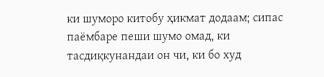ки шуморо китобу ҳикмат додаам; сипас паёмбаре пеши шумо омад, ки тасдиқкунандаи он чи, ки бо худ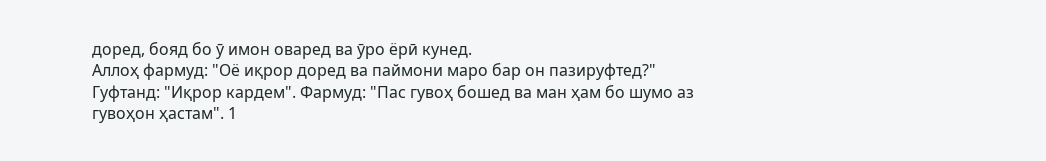доред, бояд бо ӯ имон оваред ва ӯро ёрӣ кунед.
Аллоҳ фармуд: "Оё иқрор доред ва паймони маро бар он пазируфтед?" Гуфтанд: "Иқрор кардем". Фармуд: "Пас гувоҳ бошед ва ман ҳам бо шумо аз гувоҳон ҳастам". 1